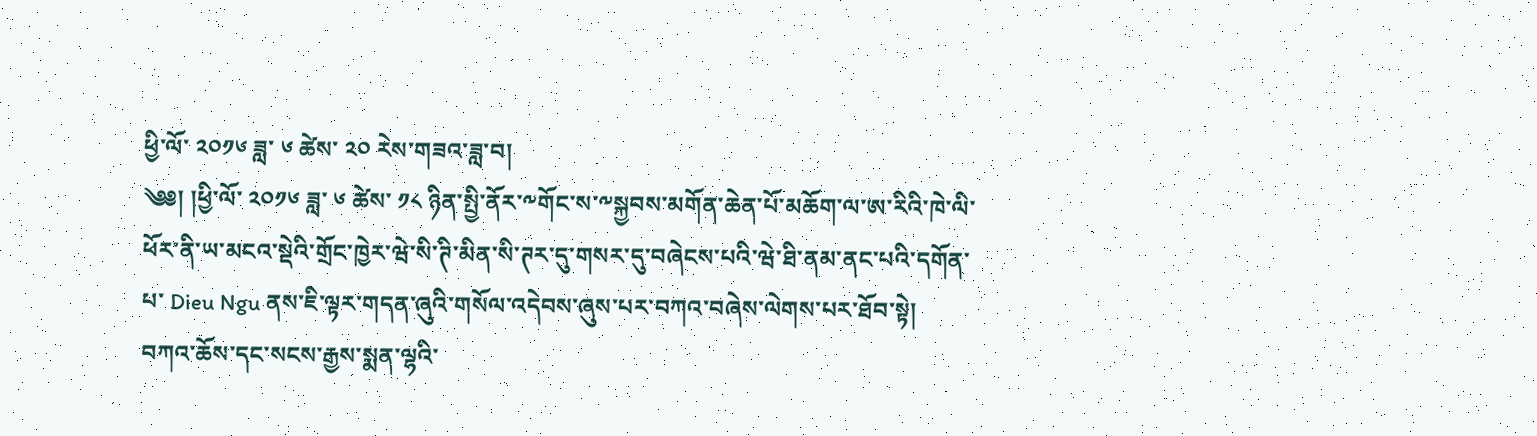ཕྱི་ལོ་ ༢༠༡༦ ཟླ་ ༦ ཚེས་ ༢༠ རེས་གཟའ་ཟླ་བ།
༄༅། །ཕྱི་ལོ་ ༢༠༡༦ ཟླ་ ༦ ཚེས་ ༡༨ ཉིན་སྤྱི་ནོར་༸གོང་ས་༸སྐྱབས་མགོན་ཆེན་པོ་མཆོག་ལ་ཨ་རིའི་ཁེ་ལི་ཕོར་ནི་ཡ་མངའ་སྡེའི་གྲོང་ཁྱེར་ཝེ་སི་ཊི་མིན་སི་ཊར་དུ་གསར་དུ་བཞེངས་པའི་ཝེ་ཐི་ནམ་ནང་པའི་དགོན་པ་ Dieu Ngu ནས་ཇི་ལྟར་གདན་ཞུའི་གསོལ་འདེབས་ཞུས་པར་བཀའ་བཞེས་ལེགས་པར་ཐོབ་སྟེ། བཀའ་ཆོས་དང་སངས་རྒྱས་སྨན་ལྷའི་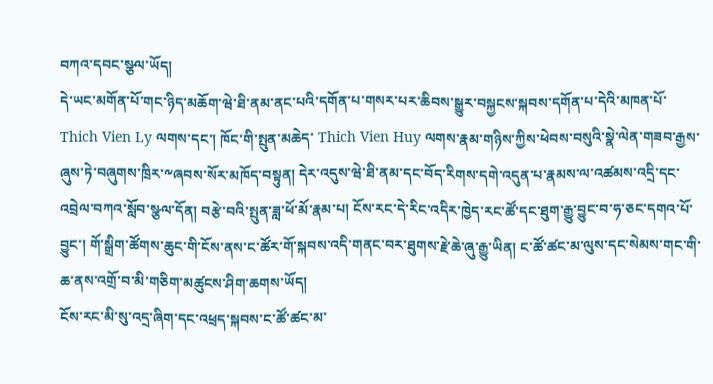བཀའ་དབང་སྩལ་ཡོད།
དེ་ཡང་མགོན་པོ་གང་ཉིད་མཆོག་ཝེ་ཐི་ནམ་ནང་པའི་དགོན་པ་གསར་པར་ཆིབས་སྒྱུར་བསྐྱངས་སྐབས་དགོན་པ་དེའི་མཁན་པོ་ Thich Vien Ly ལགས་དང་། ཁོང་གི་སྤུན་མཆེད་ Thich Vien Huy ལགས་རྣམ་གཉིས་ཀྱིས་ཕེབས་བསུའི་སྣེ་ལེན་གཟབ་རྒྱས་ཞུས་ཏེ་བཞུགས་ཁྲིར་༸ཞབས་སོར་མཁོད་བསྟུན། དེར་འདུས་ཝེ་ཐི་ནམ་དང་བོད་རིགས་དགེ་འདུན་པ་རྣམས་ལ་འཚམས་འདྲི་དང་འབྲེལ་བཀའ་སློབ་སྩལ་དོན། བརྩེ་བའི་སྤུན་ཟླ་ཕོ་མོ་རྣམ་པ། ངོས་རང་དེ་རིང་འདིར་ཁྱེད་རང་ཚོ་དང་ཐུག་རྒྱུ་བྱུང་བ་ཧ་ཅང་དགའ་པོ་བྱུང་། གོ་སྒྲིག་ཚོགས་ཆུང་གི་ངོས་ནས་ང་ཚོར་གོ་སྐབས་འདི་གནང་བར་ཐུགས་རྗེ་ཆེ་ཞུ་རྒྱུ་ཡིན། ང་ཚོ་ཚང་མ་ལུས་དང་སེམས་གང་གི་ཆ་ནས་འགྲོ་བ་མི་གཅིག་མཚུངས་ཤིག་ཆགས་ཡོད།
ངོས་རང་མི་སུ་འདྲ་ཞིག་དང་འཕྲད་སྐབས་ང་ཚོ་ཚང་མ་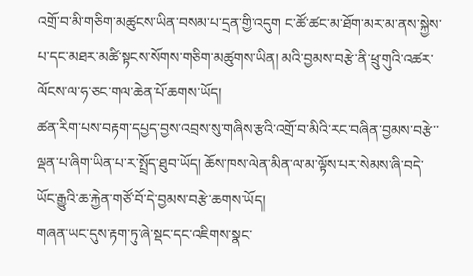འགྲོ་བ་མི་གཅིག་མཚུངས་ཡིན་བསམ་པ་དྲན་གྱི་འདུག ང་ཚོ་ཚང་མ་ཐོག་མར་མ་ནས་སྐྱེས་པ་དང་མཐར་མཚི་སྟངས་སོགས་གཅིག་མཚུགས་ཡིན། མའི་བྱམས་བརྩེ་ནི་ཕྲུ་གུའི་འཚར་ལོངས་ལ་ཧ་ཅང་གལ་ཆེན་པོ་ཆགས་ཡོད།
ཚན་རིག་པས་བརྟག་དཔྱད་བྱས་འབྲས་སུ་གཞིས་རྩའི་འགྲོ་བ་མིའི་རང་བཞིན་བྱམས་བརྩེ་་ལྡན་པ་ཞིག་ཡིན་པ་ར་སྤྲོད་ཐུབ་ཡོད། ཆོས་ཁས་ལེན་མིན་ལ་མ་ལྟོས་པར་སེམས་ཞི་བདེ་ཡོང་རྒྱུའི་ཆ་རྐྱེན་གཙོ་བོ་དེ་བྱམས་བརྩེ་ཆགས་ཡོད།
གཞན་ཡང་དུས་རྟག་ཏུ་ཞེ་སྡང་དང་འཇིགས་སྣང་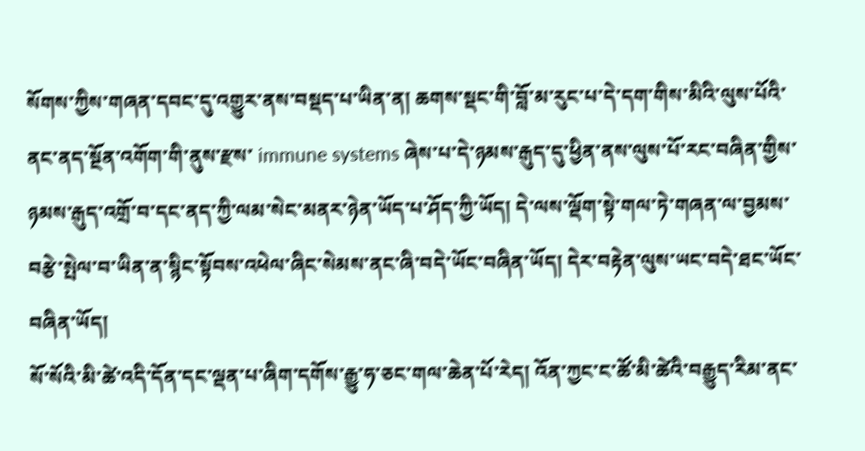སོགས་ཀྱིས་གཞན་དབང་དུ་འགྱུར་ནས་བསྡད་པ་ཡིན་ན། ཆགས་སྡང་གི་བློ་མ་རུང་པ་དེ་དག་གིས་མིའི་ལུས་པོའི་ནང་ནད་སྔོན་འགོག་གི་ནུས་རྫས་ immune systems ཞེས་པ་དེ་ཉམས་རྒུད་དུ་ཕྱིན་ནས་ལུས་པོ་རང་བཞིན་གྱིས་ཉམས་རྒུད་འགྲོ་བ་དང་ནད་ཀྱི་ལམ་སེང་མནར་ཉེན་ཡོད་པ་ཤོད་ཀྱི་ཡོད། དེ་ལས་ལྡོག་སྟེ་གལ་ཏེ་གཞན་ལ་བྱམས་བརྩེ་སྤེལ་བ་ཡིན་ན་སྙིང་སྟོབས་འཕེལ་ཞིང་སེམས་ནང་ཞི་བདེ་ཡོང་བཞིན་ཡོད། དེར་བརྟེན་ལུས་ཡང་བདེ་ཐང་ཡོང་བཞིན་ཡོད།
སོ་སོའི་མི་ཚེ་འདི་དོན་དང་ལྡན་པ་ཞིག་དགོས་རྒྱུ་ཧ་ཅང་གལ་ཆེན་པོ་རེད། འོན་ཀྱང་ང་ཚོ་མི་ཚེའི་བརྒྱུད་རིམ་ནང་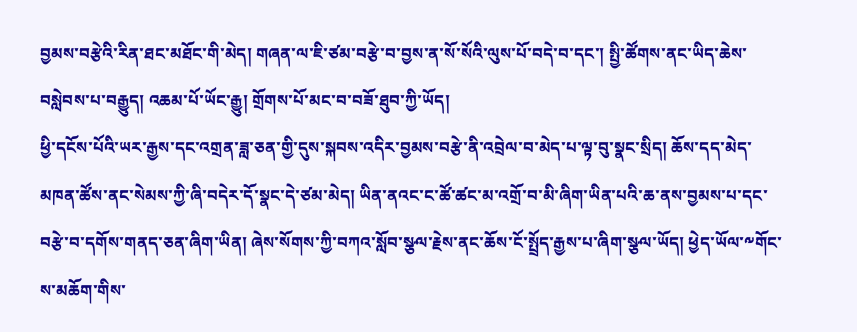བྱམས་བརྩེའི་རིན་ཐང་མཐོང་གི་མེད། གཞན་ལ་ཇི་ཙམ་བརྩེ་བ་བྱས་ན་སོ་སོའི་ལུས་པོ་བདེ་བ་དང་། སྤྱི་ཚོགས་ནང་ཡིད་ཆེས་བསླེབས་པ་བརྒྱུད། འཆམ་པོ་ཡོང་རྒྱུ། གྲོགས་པོ་མང་བ་བཟོ་ཐུབ་ཀྱི་ཡོད།
ཕྱི་དངོས་པོའི་ཡར་རྒྱས་དང་འགྲན་ཟླ་ཅན་གྱི་དུས་སྐབས་འདིར་བྱམས་བརྩེ་ནི་འབྲེལ་བ་མེད་པ་ལྟ་བུ་སྣང་སྲིད། ཆོས་དད་མེད་མཁན་ཚོས་ནང་སེམས་ཀྱི་ཞི་བདེར་དོ་སྣང་དེ་ཙམ་མེད། ཡིན་ནའང་ང་ཚོ་ཚང་མ་འགྲོ་བ་མི་ཞིག་ཡིན་པའི་ཆ་ནས་བྱམས་པ་དང་བརྩེ་བ་དགོས་གནད་ཅན་ཞིག་ཡིན། ཞེས་སོགས་ཀྱི་བཀའ་སློབ་སྩལ་རྗེས་ནང་ཆོས་ངོ་སྤྲོད་རྒྱས་པ་ཞིག་སྩལ་ཡོད། ཕྱེད་ཡོལ་༸གོང་ས་མཆོག་གིས་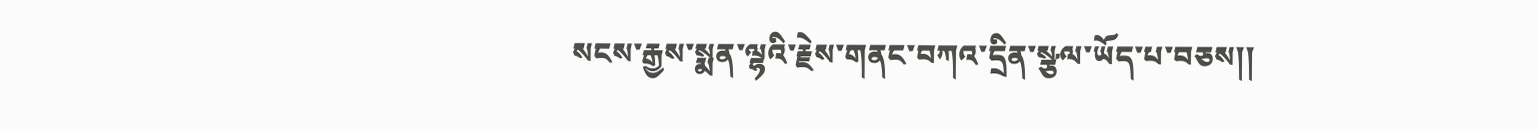སངས་རྒྱས་སྨན་ལྷའི་རྗེས་གནང་བཀའ་དྲིན་སྩལ་ཡོད་པ་བཅས།།